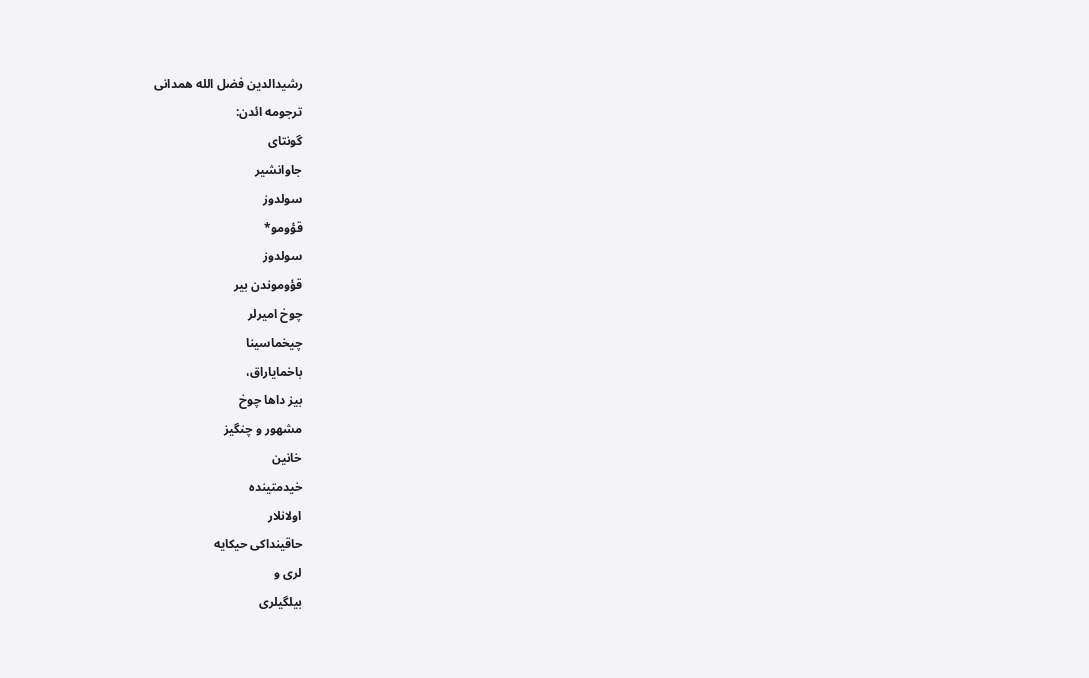رشیدالدین فضل الله همدانی
ترجومه ائدن:
گونتای
جاوانشیر
سولدوز
قؤومو*
سولدوز
قؤوموندن بیر
چوخ امیرلر
چیخماسینا
باخمایاراق،
بیز داها چوخ
مشهور و چنگیز
خانین
خیدمتینده
اولانلار
حاقینداکی حیکایه
لری و
بیلگیلری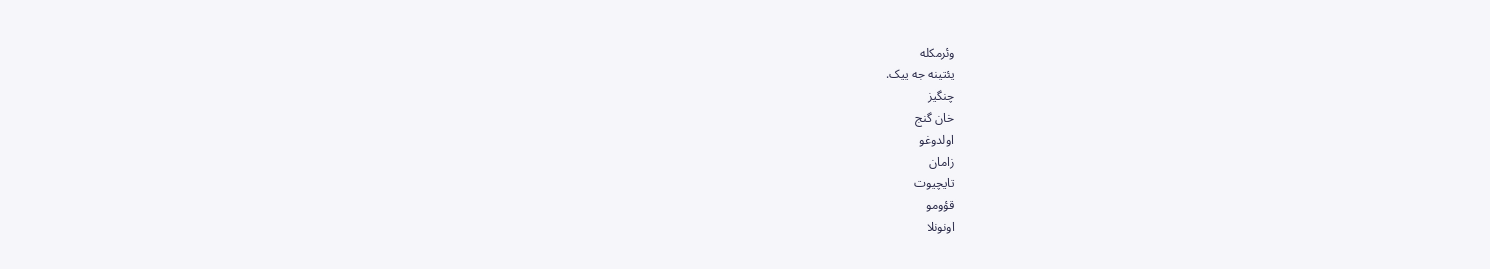وئرمکله
یئتینه جه ییک.
چنگیز
خان گنج
اولدوغو
زامان
تایچیوت
قؤومو
اونونلا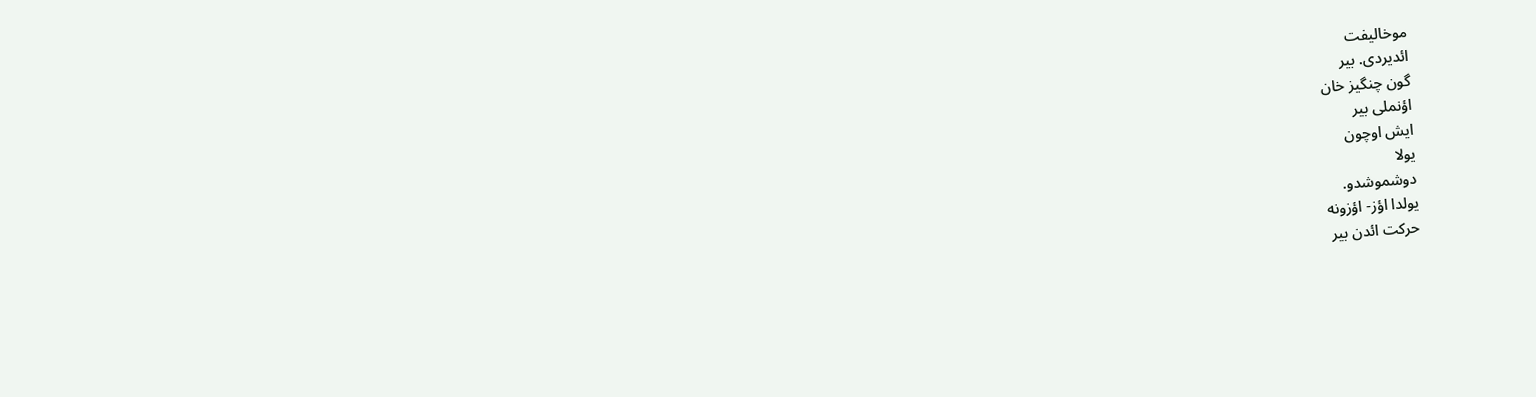موخالیفت
ائدیردی. بیر
گون چنگیز خان
اؤنملی بیر
ایش اوچون
یولا
دوشموشدو.
یولدا اؤز- اؤزونه
حرکت ائدن بیر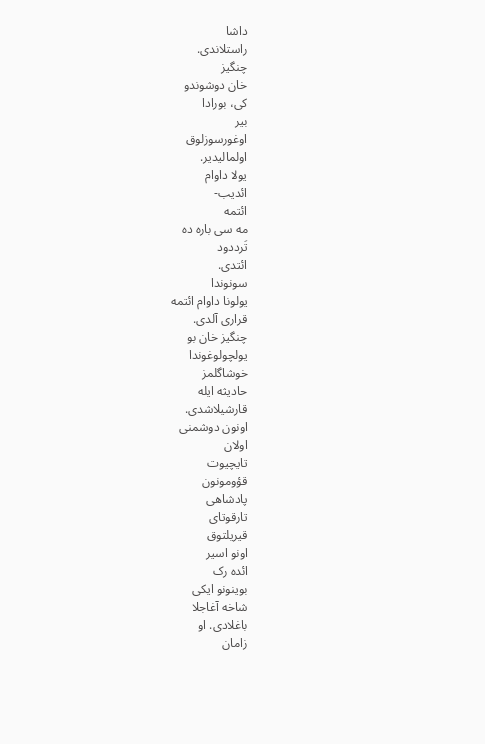داشا
راستلاندی.
چنگیز
خان دوشوندو
کی، بورادا
بیر
اوغورسوزلوق
اولمالیدیر.
یولا داوام
ائدیب-
ائتمه
مه سی باره ده
تَرددود
ائتدی.
سونوندا
یولونا داوام ائتمه
قراری آلدی.
چنگیز خان بو
یولچولوغوندا
خوشاگلمز
حادیثه ایله
قارشیلاشدی.
اونون دوشمنی
اولان
تایچیوت
قؤومونون
پادشاهی
تارقوتای
قیریلتوق
اونو اسیر
ائده رک
بوینونو ایکی
شاخه آغاجلا
باغلادی. او
زامان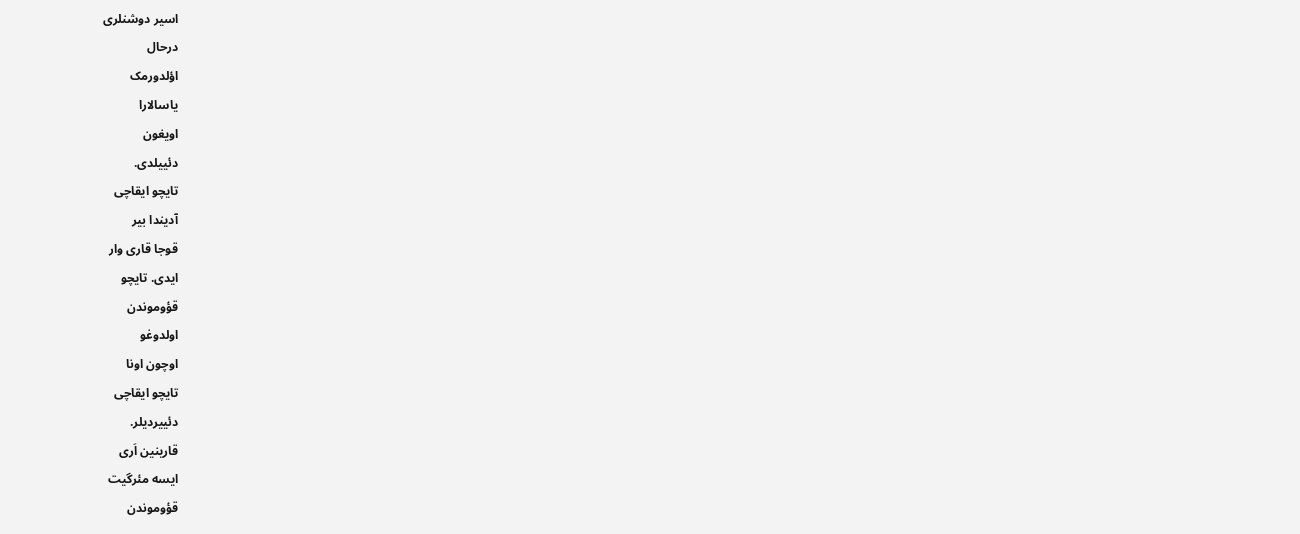اسیر دوشنلری
درحال
اؤلدورمک
یاسالارا
اویغون
دئییلدی.
تایچو ایقاچی
آدیندا بیر
قوجا قاری وار
ایدی. تایچو
قؤوموندن
اولدوغو
اوچون اونا
تایچو ایقاچی
دئییردیلر.
قارینین اَری
ایسه مئرگیت
قؤوموندن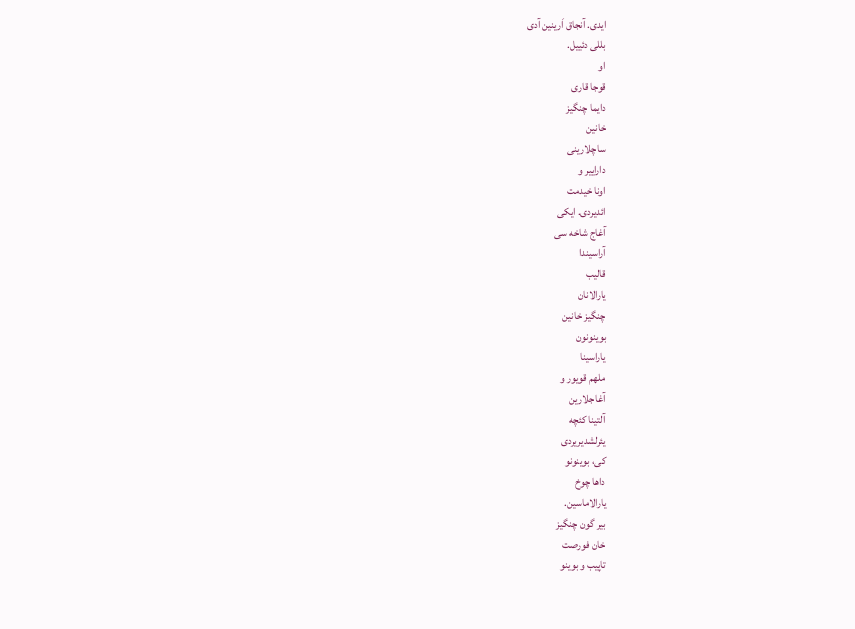ایدی. آنجاق اَرینین آدی
بللی دئییل.
او
قوجا قاری
دایما چنگیز
خانین
ساچلارینی
داراییر و
اونا خیدمت
ائدیردی. ایکی
آغاج شاخه سی
آراسیندا
قالیب
یارالانان
چنگیز خانین
بوینونون
یاراسینا
ملهم قویور و
آغاجلارین
آلتینا کئچه
یئرلشدیریردی
کی، بوینونو
داها چوخ
یارالاماسین.
بیر گون چنگیز
خان فورصت
تاپیب و بوینو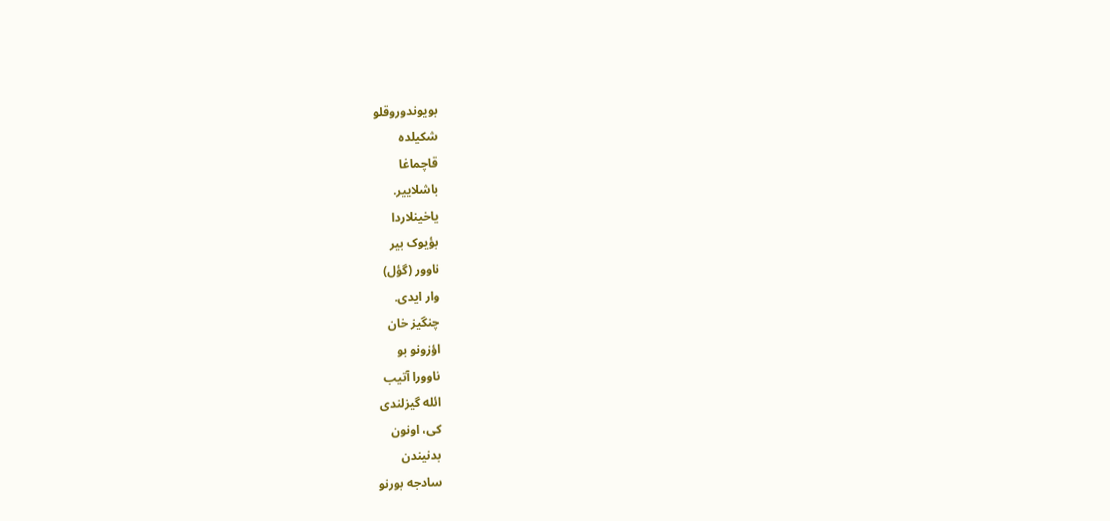بویوندوروقلو
شکیلده
قاچماغا
باشلاییر.
یاخینلاردا
بؤیوک بیر
ناوور (گؤل)
وار ایدی.
چنگیز خان
اؤزونو بو
ناوورا آتیب
ائله گیزلندی
کی، اونون
بدنیندن
سادجه بورنو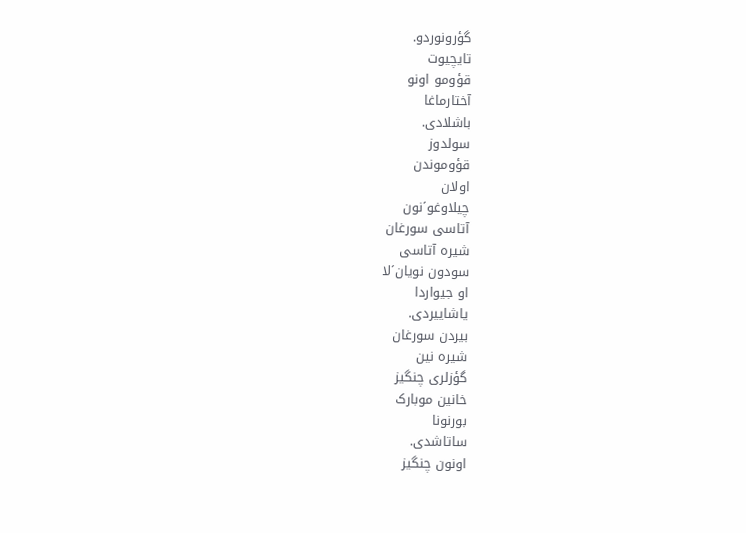گؤرونوردو.
تایچیوت
قؤومو اونو
آختارماغا
باشلادی.
سولدوز
قؤوموندن
اولان
چیلاوغو´نون
آتاسی سورغان
شیره آتاسی
سودون نویان´لا
او جیواردا
یاشاییردی.
بیردن سورغان
شیره نین
گؤزلری چنگیز
خانین موبارک
بورنونا
ساتاشدی.
اونون چنگیز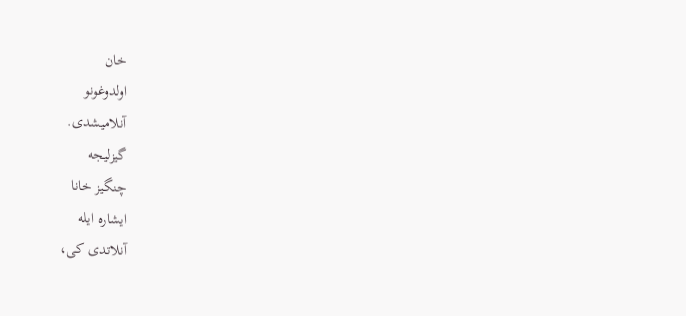خان
اولدوغونو
آنلامیشدی.
گیزلیجه
چنگیز خانا
ایشاره ایله
آنلاتدی کی،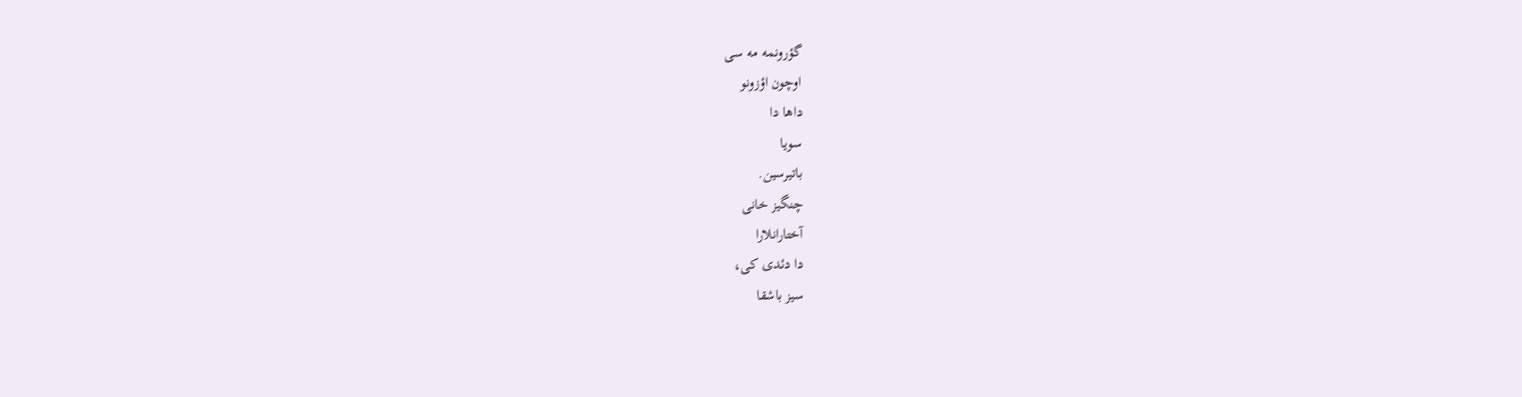گؤرونمه مه سی
اوچون اؤزونو
داها دا
سویا
باتیرسین.
چنگیز خانی
آختارانلارا
دا دئدی کی،
سیز باشقا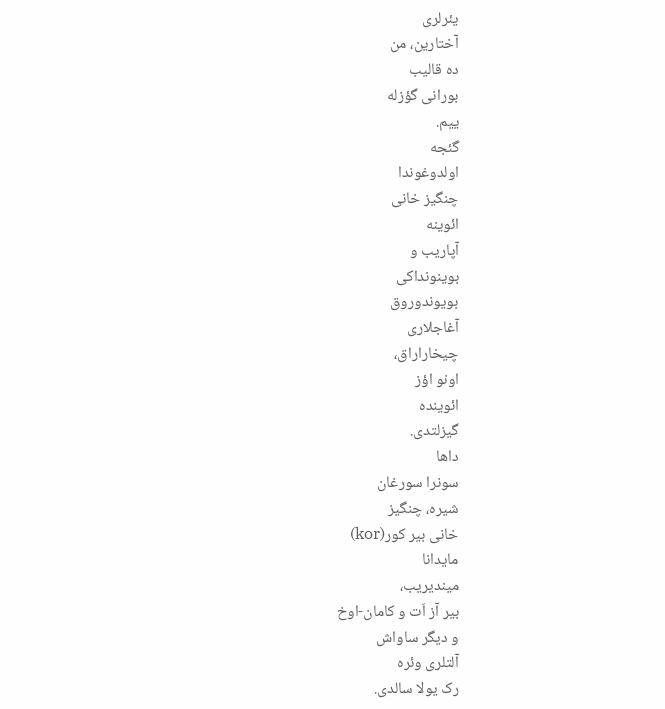یئرلری
آختارین، من
ده قالیب
بورانی گؤزله
ییم.
گئجه
اولدوغوندا
چنگیز خانی
ائوینه
آپاریب و
بوینونداکی
بویوندوروق
آغاجلاری
چیخاراراق،
اونو اؤز
ائوینده
گیزلتدی.
داها
سونرا سورغان
شیره، چنگیز
خانی بیر کور(kor)
مایدانا
میندیریب،
بیر آز اَت و کامان-اوخ
و دیگر ساواش
آلتلری وئره
رک یولا سالدی.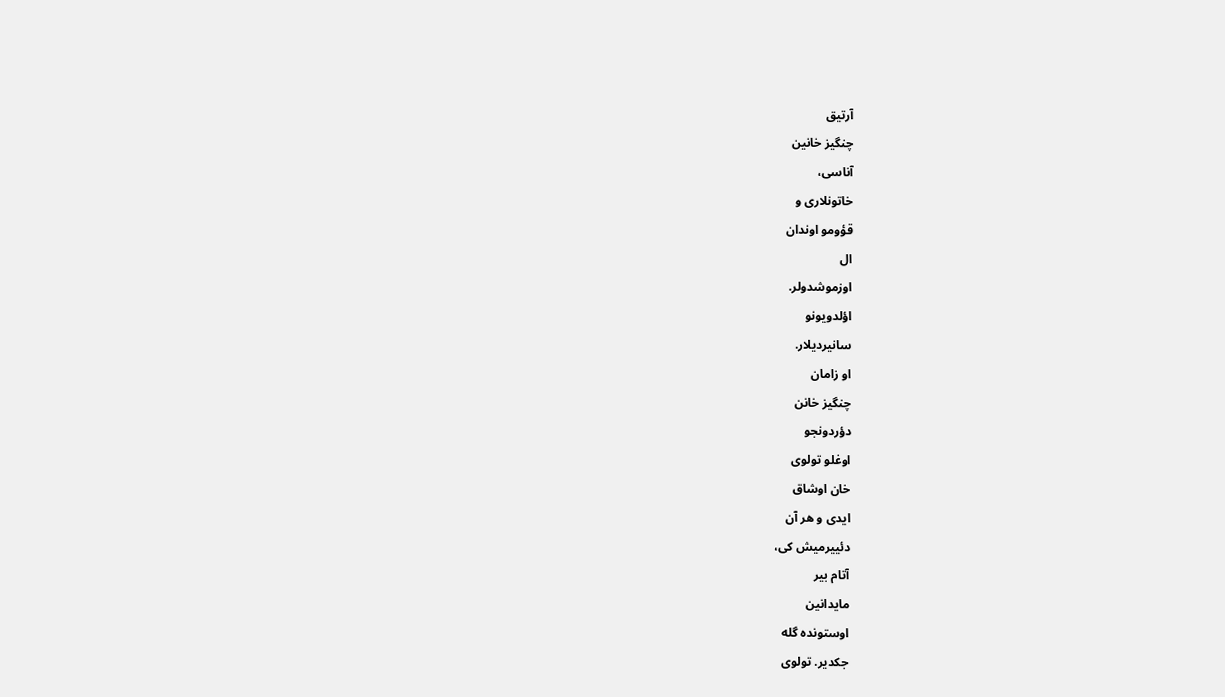آرتیق
چنگیز خانین
آناسی،
خاتونلاری و
قؤومو اوندان
ال
اوزموشدولر.
اؤلدویونو
سانیردیلار.
او زامان
چنگیز خانن
دؤردونجو
اوغلو تولوی
خان اوشاق
ایدی و هر آن
دئییرمیش کی،
آتام بیر
مایدانین
اوستونده گله
جکدیر. تولوی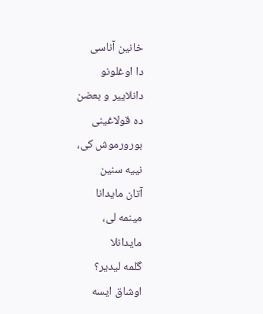خانین آناسی
دا اوغلونو
دانلاییر و بعضن
ده قولاغینی
بورورموش کی،
نییه سنین
آتان مایدانا
مینمه لی،
مایدانلا
گلمه لیدیر؟
اوشاق ایسه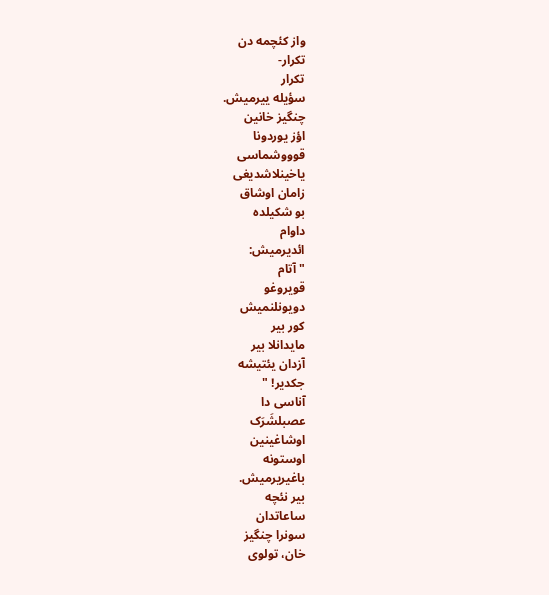واز کئچمه دن
تکرار-
تکرار
سؤیله ییرمیش.
چنگیز خانین
اؤز یوردونا
قوووشماسی
یاخینلاشدیغی
زامان اوشاق
بو شکیلده
داوام
ائدیرمیش:
" آتام
قویروغو
دویونلنمیش
کور بیر
مایدانلا بیر
آزدان یئتیشه
جکدیر! "
آناسی دا
عصبلشَرَک
اوشاغینین
اوستونه
باغیریرمیش.
بیر نئچه
ساعاتدان
سونرا چنگیز
خان، تولوی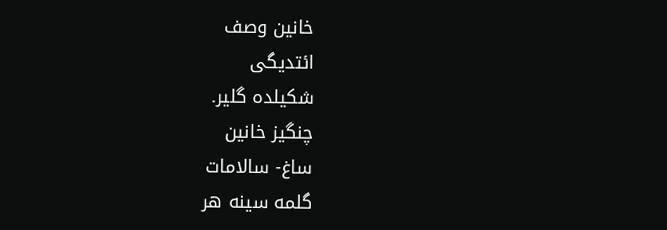خانین وصف
ائتدیگی
شکیلده گلیر.
چنگیز خانین
ساغ- سالامات
گلمه سینه هر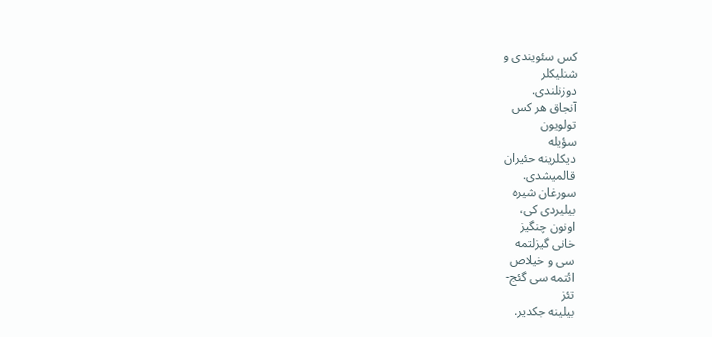کس سئویندی و
شنلیکلر
دوزنلندی.
آنجاق هر کس
تولویون
سؤیله
دیکلرینه حئیران
قالمیشدی.
سورغان شیره
بیلیردی کی،
اونون چنگیز
خانی گیزلتمه
سی و خیلاص
ائتمه سی گئج-
تئز
بیلینه جکدیر.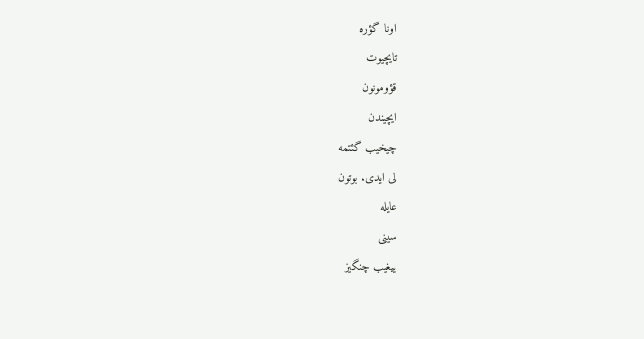اونا گؤره
تایچیوت
قؤومونون
ایچیندن
چیخیب گئتمه
لی ایدی. بوتون
عایله
سینی
ییغیب چنگیز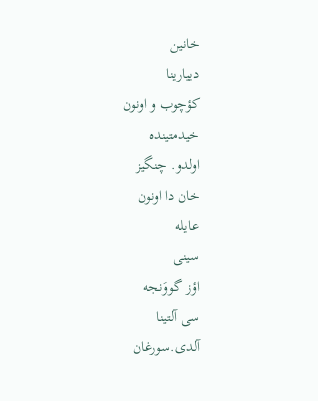خانین
دییارینا
کؤچوب و اونون
خیدمتینده
اولدو. چنگیز
خان دا اونون
عایله
سینی
اؤز گووَنجه
سی آلتینا
آلدی.سورغان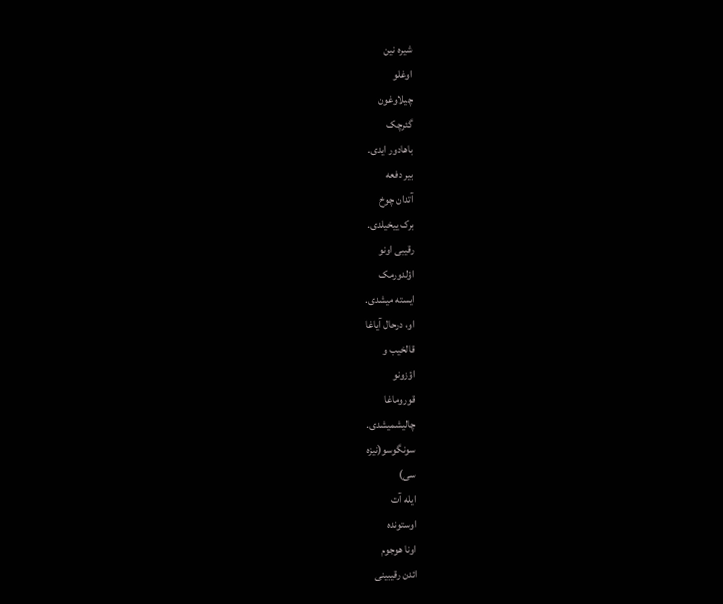شیره نین
اوغلو
چیلاوغون
گئرچک
باهادور ایدی.
بیر دفعه
آتدان چوخ
برک ییخیلدی.
رقیبی اونو
اؤلدورمک
ایسته میشدی.
او، درحال آیاغا
قالخیب و
اؤزونو
قوروماغا
چالیشمیشدی.
سونگوسو(نیزه
سی)
ایله آت
اوستونده
اونا هوجوم
ائدن رقیبینی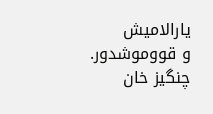یارالامیش
و قووموشدور.
چنگیز خان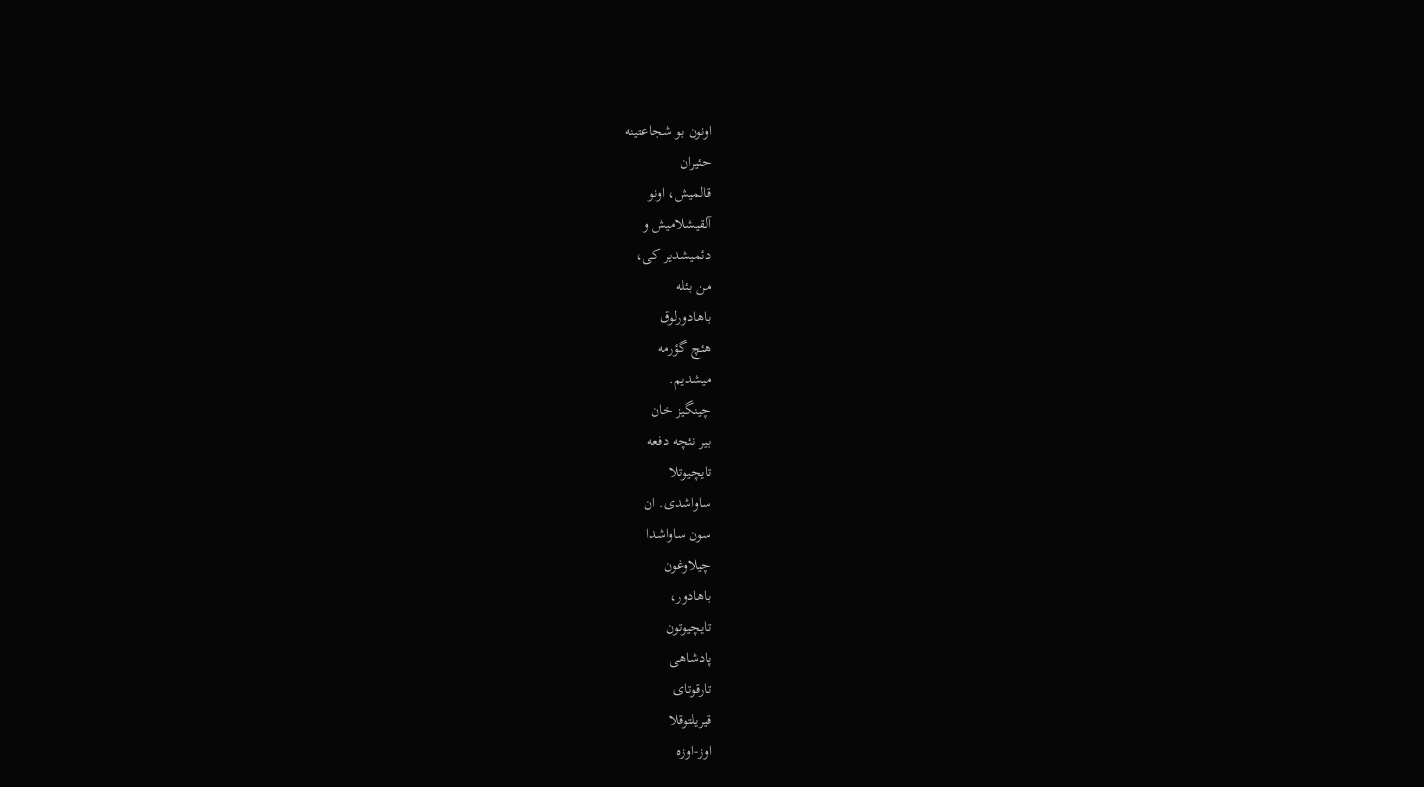اونون بو شجاعتینه
حئیران
قالمیش، اونو
آلقیشلامیش و
دئمیشدیر کی،
من بئله
باهادورلوق
هئچ گؤرمه
میشدیم.
چینگیز خان
بیر نئچه دفعه
تایچیوتلا
ساواشدی. ان
سون ساواشدا
چیلاوغون
باهادور،
تایچیوتون
پادشاهی
تارقوتای
قیریلتوقلا
اوز-اوزه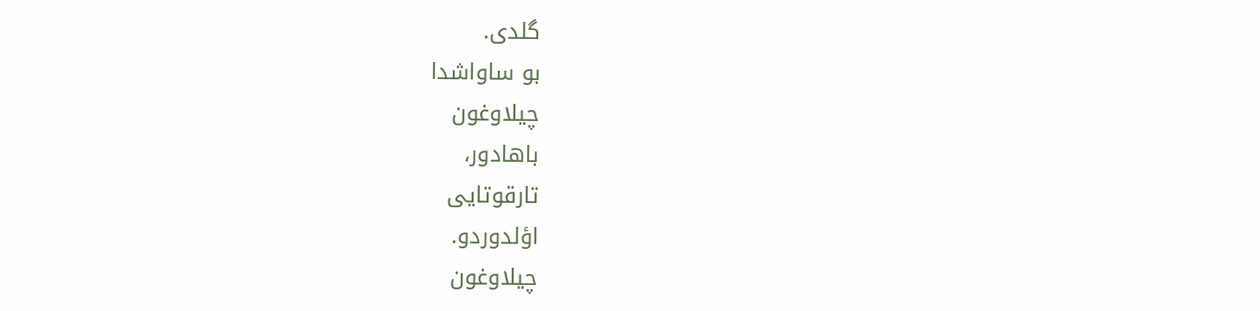گلدی.
بو ساواشدا
چیلاوغون
باهادور،
تارقوتایی
اؤلدوردو.
چیلاوغون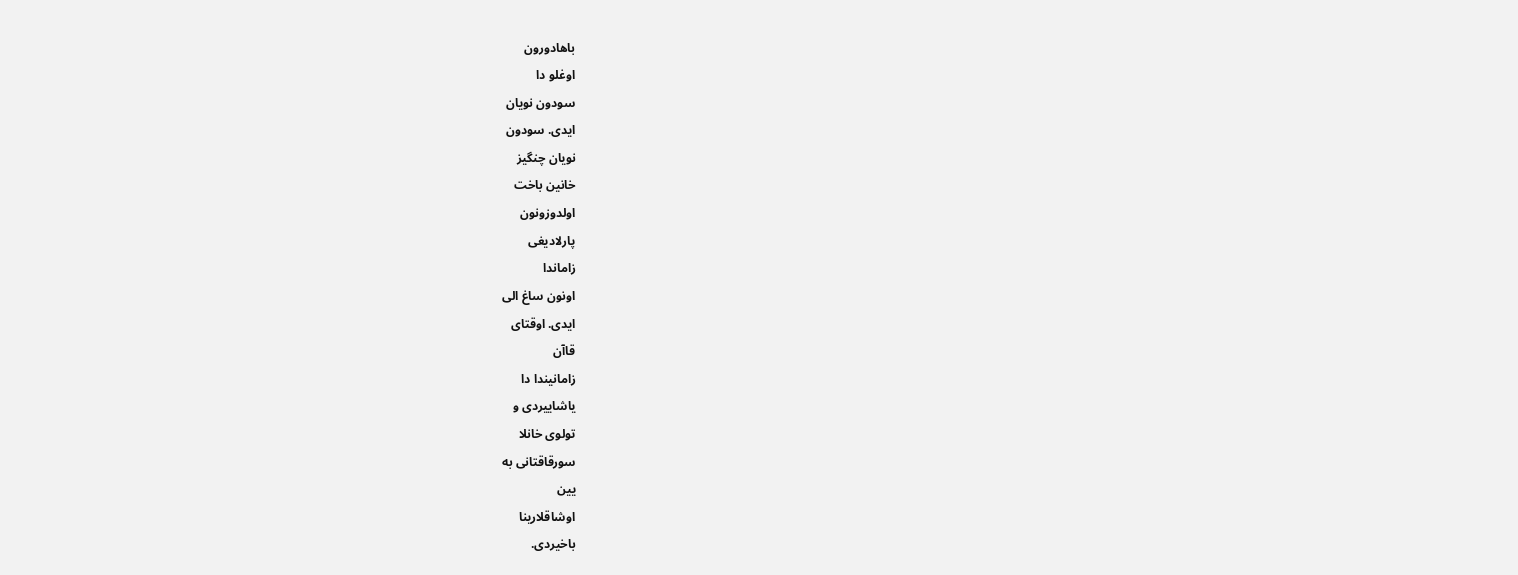باهادورون
اوغلو دا
سودون نویان
ایدی. سودون
نویان چنگیز
خانین باخت
اولدوزونون
پارلادیغی
زاماندا
اونون ساغ الی
ایدی. اوقتای
قاآن
زامانیندا دا
یاشاییردی و
تولوی خانلا
سورقاقتانی به
یین
اوشاقلارینا
باخیردی.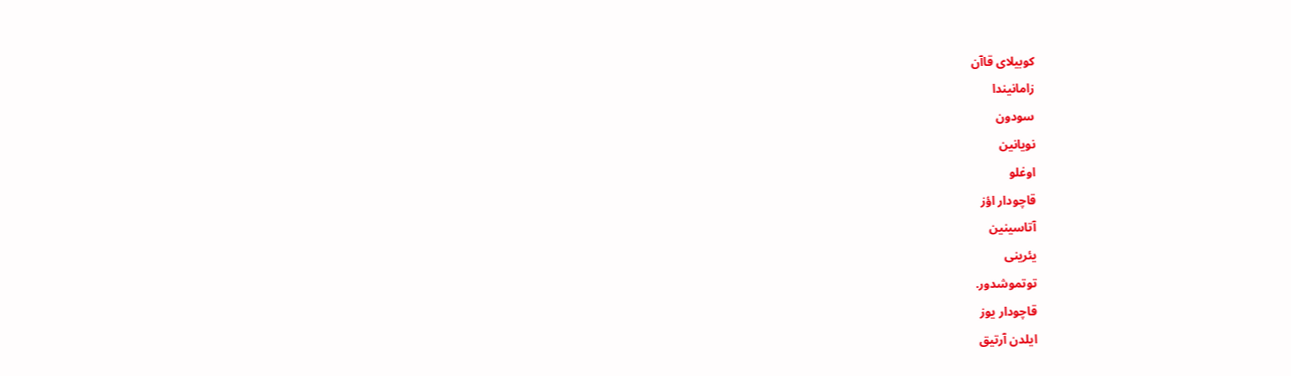کوبیلای قاآن
زامانیندا
سودون
نویانین
اوغلو
قاچودار اؤز
آتاسینین
یئرینی
توتموشدور.
قاچودار یوز
ایلدن آرتیق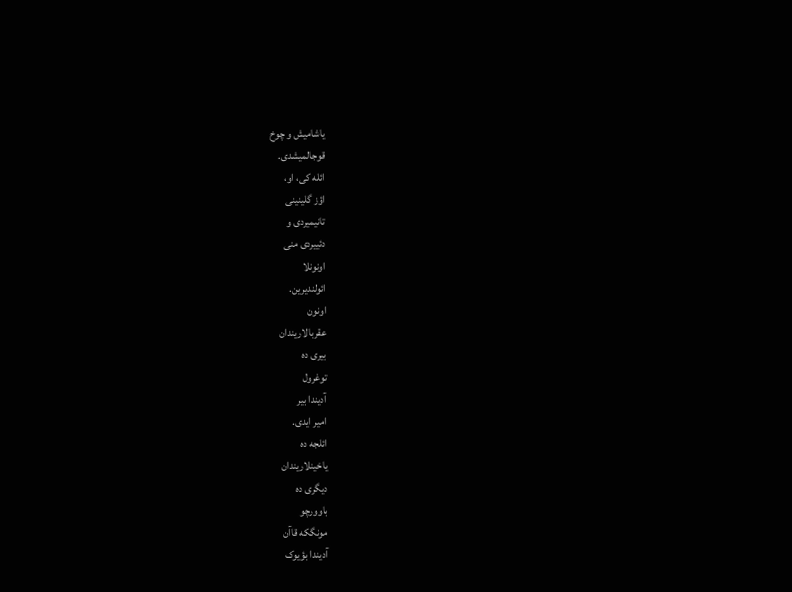یاشامیش و چوخ
قوجالمیشدی.
ائله کی، او،
اؤز گلینینی
تانیمیردی و
دئییردی منی
اونونلا
ائولندیرین.
اونون
عقربالاریندان
بیری ده
توغرول
آدیندا بیر
امیر ایدی.
ائلجه ده
یاخینلاریندان
دیگری ده
باوورچو
مونگکه قاآن
آدیندا بؤیوک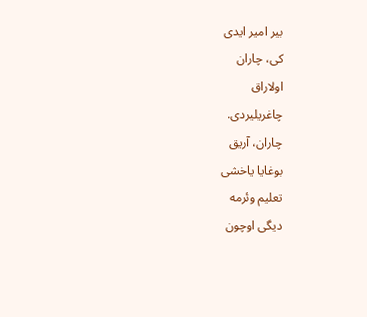بیر امیر ایدی
کی، چاران
اولاراق
چاغریلیردی.
چاران، آریق
بوغایا یاخشی
تعلیم وئرمه
دیگی اوچون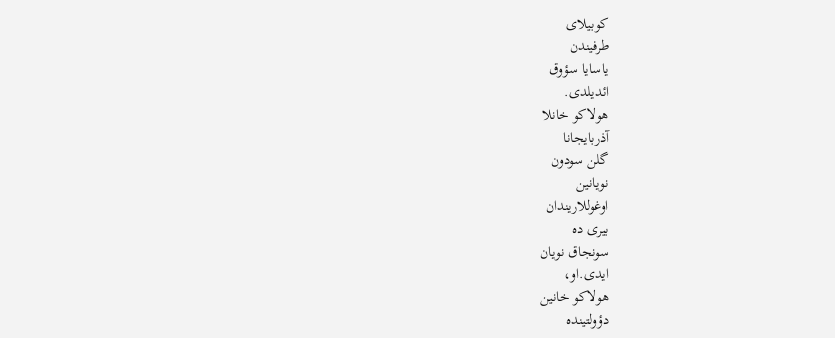کوبیلای
طرفیندن
یاسایا سؤوق
ائدیلدی.
هولاکو خانلا
آذربایجانا
گلن سودون
نویانین
اوغوللاریندان
بیری ده
سونجاق نویان
ایدی.او،
هولاکو خانین
دؤولتینده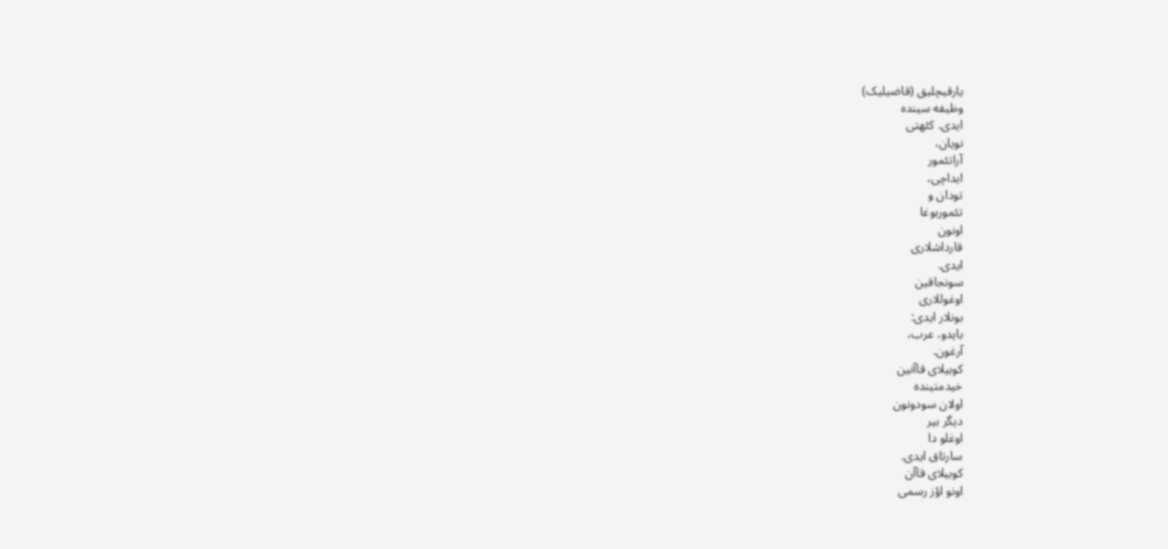یارقیچلیق (قاضیلیک)
وظیفه سینده
ایدی. کئهتی
نویان،
آراتئمور
ایداچی،
تودان و
تئموربوغا
اونون
قارداشلاری
ایدی.
سونجاقین
اوغوللاری
بونلار ایدی:
بایدو، عرب،
آرغون.
کوبیلای قاآنین
خیدمتینده
اولان سودونون
دیگر بیر
اوغلو دا
سارتاق ایدی.
کوبیلای قاآن
اونو اؤز رسمی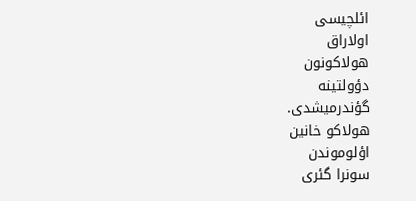ائلچیسی
اولاراق
هولاکونون
دؤولتینه
گؤندرمیشدی.
هولاکو خانین
اؤلوموندن
سونرا گئری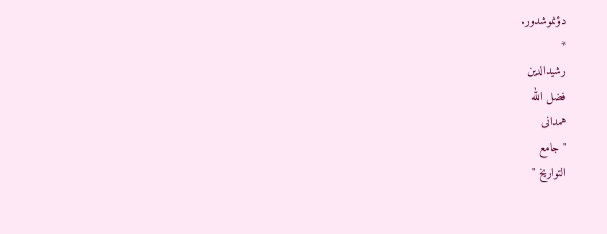دؤنموشدور.
*
رشیدالدین
فضل الله
همدانی
" جامع
التواریخ "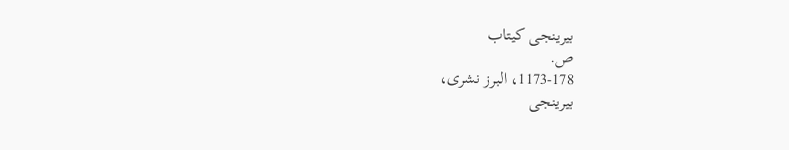بیرینجی کیتاب
ص.
1173-178، البرز نشری،
بیرینجی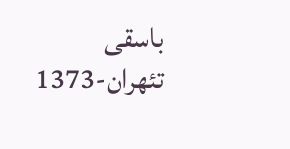باسقی
تئهران-1373